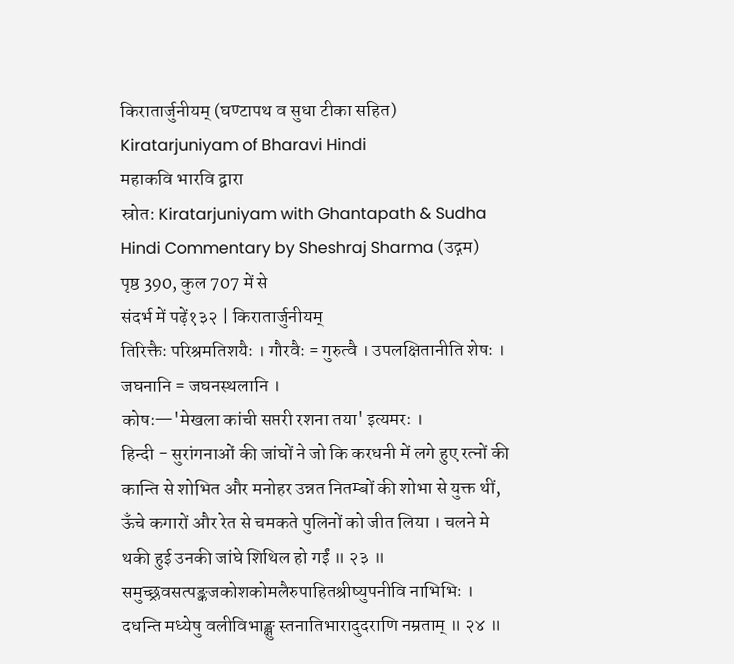किरातार्जुनीयम् (घण्टापथ व सुधा टीका सहित)
Kiratarjuniyam of Bharavi Hindi
महाकवि भारवि द्वारा
स्रोत: Kiratarjuniyam with Ghantapath & Sudha Hindi Commentary by Sheshraj Sharma (उद्गम)
पृष्ठ 390, कुल 707 में से
संदर्भ में पढ़ें१३२ | किरातार्जुनीयम्
तिरिक्तैः परिश्रमतिशयैः । गौरवैः = गुरुत्वै । उपलक्षितानीति शेषः । जघनानि = जघनस्थलानि ।
कोषः—'मेखला कांची सप्तरी रशना तया' इत्यमरः ।
हिन्दी - सुरांगनाओं की जांघों ने जो कि करधनी में लगे हुए रत्नों की कान्ति से शोभित और मनोहर उन्नत नितम्बों की शोभा से युक्त थीं, ऊँचे कगारों और रेत से चमकते पुलिनों को जीत लिया । चलने मे थकी हुई उनकी जांघे शिथिल हो गईं ॥ २३ ॥
समुच्छ्रवसत्पङ्कजकोशकोमलैरुपाहितश्रीष्युपनीवि नाभिभिः । दधन्ति मध्येषु वलीविभाङ्क्षु स्तनातिभारादुदराणि नम्रताम् ॥ २४ ॥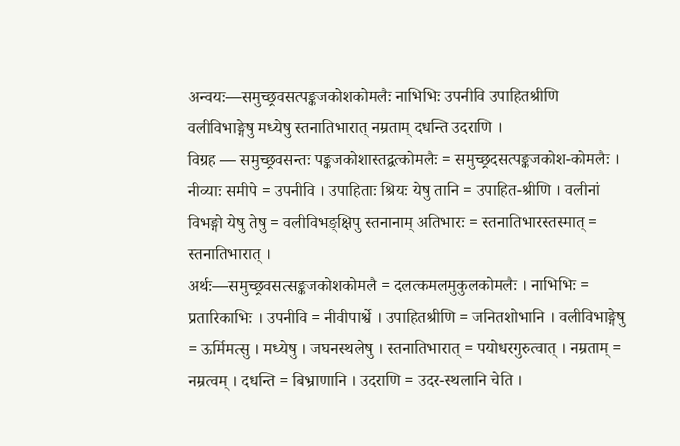अन्वयः—समुच्छ्रवसत्पङ्कजकोशकोमलैः नाभिभिः उपनीवि उपाहितश्रीणि वलीविभाङ्गेषु मध्येषु स्तनातिभारात् नम्रताम् दधन्ति उदराणि ।
विग्रह — समुच्छ्रवसन्तः पङ्कजकोशास्तद्वत्कोमलैः = समुच्छ्रदसत्पङ्कजकोश-कोमलैः । नीव्याः समीपे = उपनीवि । उपाहिताः श्रियः येषु तानि = उपाहित-श्रीणि । वलीनां विभङ्गो येषु तेषु = वलीविभङ्क्षिपु स्तनानाम् अतिभारः = स्तनातिभारस्तस्मात् = स्तनातिभारात् ।
अर्थः—समुच्छ्रवसत्सङ्कजकोशकोमलै = दलत्कमलमुकुलकोमलैः । नाभिभिः = प्रतारिकाभिः । उपनीवि = नीवीपार्श्वे । उपाहितश्रीणि = जनितशोभानि । वलीविभाङ्गेषु = ऊर्मिमत्सु । मध्येषु । जघनस्थलेषु । स्तनातिभारात् = पयोधरगुरुत्वात् । नम्रताम् = नम्रत्वम् । दधन्ति = बिभ्राणानि । उदराणि = उदर-स्थलानि चेति ।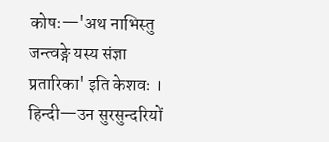कोषः—'अथ नाभिस्तु जन्त्वङ्गे यस्य संज्ञा प्रतारिका' इति केशवः ।
हिन्दी—उन सुरसुन्दरियों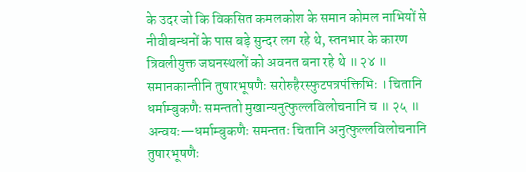के उदर जो कि विकसित कमलकोश के समान कोमल नाभियों से नीवीबन्धनों के पास बड़े सुन्दर लग रहे थे, स्तनभार के कारण त्रिवलीयुक्त जघनस्थलों को अवनत बना रहे थे ॥ २४ ॥
समानकान्तीनि तुषारभूषणैः सरोरुहैरस्फुटपत्रपंक्तिभिः । चितानि धर्माम्बुकणैः समन्ततो मुखान्यनुत्फुल्लविलोचनानि च ॥ २५ ॥
अन्वयः—धर्माम्बुकणैः समन्ततः चितानि अनुत्फुल्लविलोचनानि तुषारभूषणैः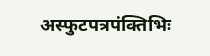अस्फुटपत्रपंक्तिभिः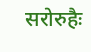सरोरुहैः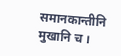समानकान्तीनि मुखानि च ।